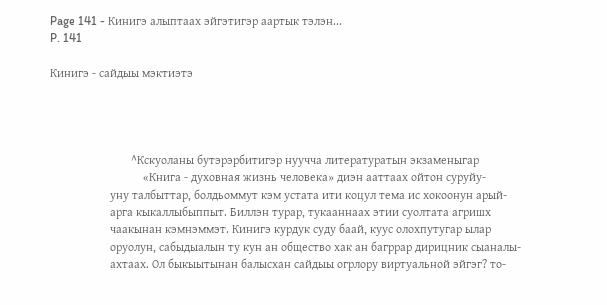Page 141 - Кинигэ алыптаах эйгэтигэр аартык тэлэн...
P. 141

Кинигэ - сайдыы мэктиэтэ




                           ^Кскуоланы бутэрэрбитигэр нуучча литературатын экзаменыгар
                               «Книга - духовная жизнь человека» диэн ааттаах ойтон суруйу-
                    уну талбыттар, болдьоммут кэм устата ити коцул тема ис хокоонун арый-
                    арга кыкаллыбыппыт. Биллэн турар, тукааннаах этии суолтата агришх
                    чаакынан кэмнэммэт. Кинигэ курдук суду баай, куус олохпутугар ылар
                    оруолун, сабыдыалын ту кун ан общество хак ан багррар дирицник сыаналы-
                    ахтаах. Ол быкыытынан балысхан сайдыы огрлору виртуальной эйгэг? то-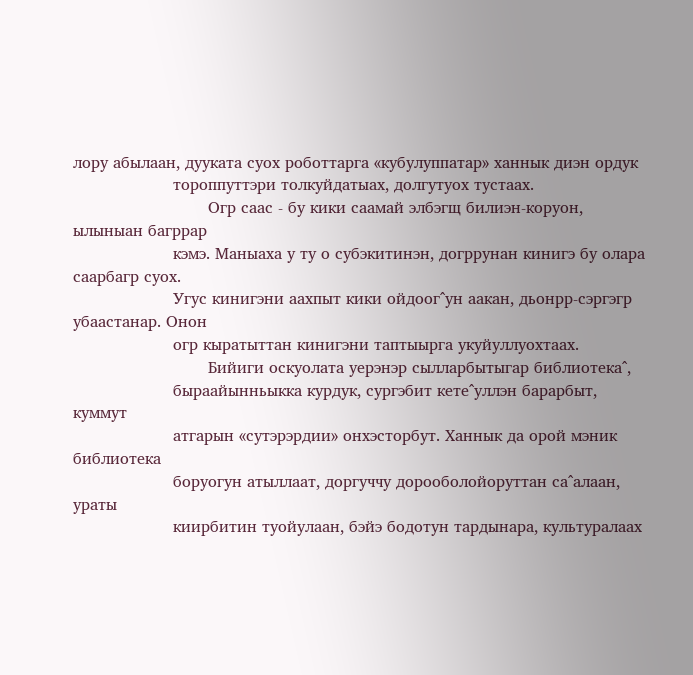лору абылаан, дууката суох роботтарга «кубулуппатар» ханнык диэн ордук
                    тороппуттэри толкуйдатыах, долгутуох тустаах.
                           Огр саас - бу кики саамай элбэгщ билиэн-коруон, ылыныан багррар
                    кэмэ. Маныаха у ту о субэкитинэн, догррунан кинигэ бу олара саарбагр суох.
                    Угус кинигэни аахпыт кики ойдоог^ун аакан, дьонрр-сэргэгр убаастанар. Онон
                    огр кыратыттан кинигэни таптыырга укуйуллуохтаах.
                           Бийиги оскуолата уерэнэр сылларбытыгар библиотека^,
                    быраайынньыкка курдук, сургэбит кете^уллэн барарбыт, куммут
                    атгарын «сутэрэрдии» онхэсторбут. Ханнык да орой мэник библиотека
                    боруогун атыллаат, доргуччу дорооболойоруттан са^алаан, ураты
                    киирбитин туойулаан, бэйэ бодотун тардынара, культуралаах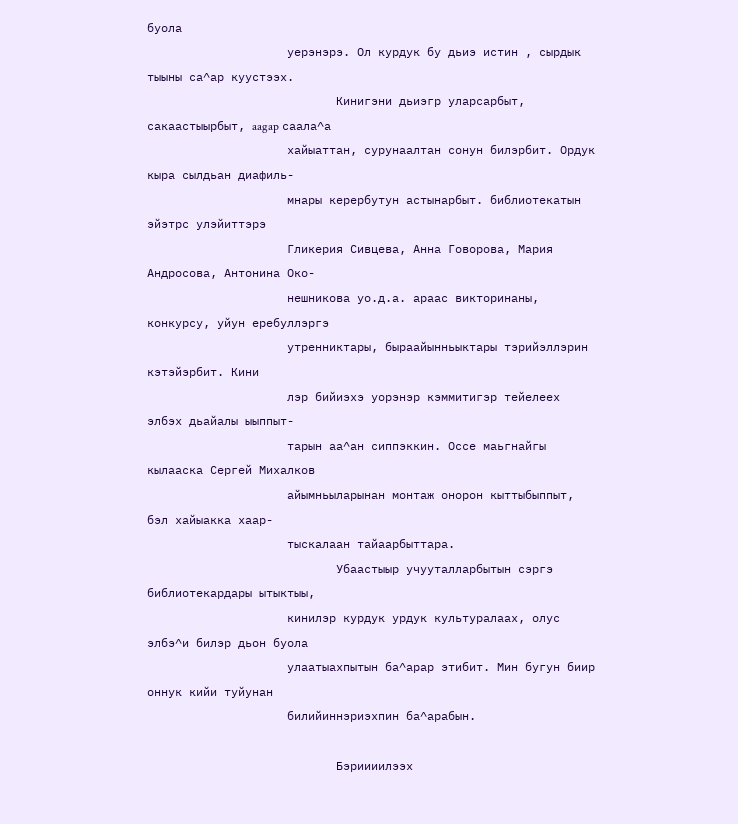буола
                    уерэнэрэ. Ол курдук бу дьиэ истин , сырдык тыыны са^ар куустээх.
                           Кинигэни дьиэгр уларсарбыт, сакаастыырбыт, aagap саала^а
                    хайыаттан, сурунаалтан сонун билэрбит. Ордук кыра сылдьан диафиль-
                    мнары керербутун астынарбыт. библиотекатын эйэтрс улэйиттэрэ
                    Гликерия Сивцева, Анна Говорова, Мария Андросова, Антонина Око-
                    нешникова уо.д.а. араас викторинаны, конкурсу, уйун еребуллэргэ
                    утренниктары, быраайынньыктары тэрийэллэрин кэтэйэрбит. Кини
                    лэр бийиэхэ уорэнэр кэммитигэр тейелеех элбэх дьайалы ыыппыт-
                    тарын аа^ан сиппэккин. Оссе маьгнайгы кылааска Сергей Михалков
                    айымньыларынан монтаж онорон кыттыбыппыт, бэл хайыакка хаар-
                    тыскалаан тайаарбыттара.
                           Убаастыыр учууталларбытын сэргэ библиотекардары ытыктыы,
                    кинилэр курдук урдук культуралаах, олус элбэ^и билэр дьон буола
                    улаатыахпытын ба^арар этибит. Мин бугун биир оннук кийи туйунан
                    билийиннэриэхпин ба^арабын.

                           Бэриииилээх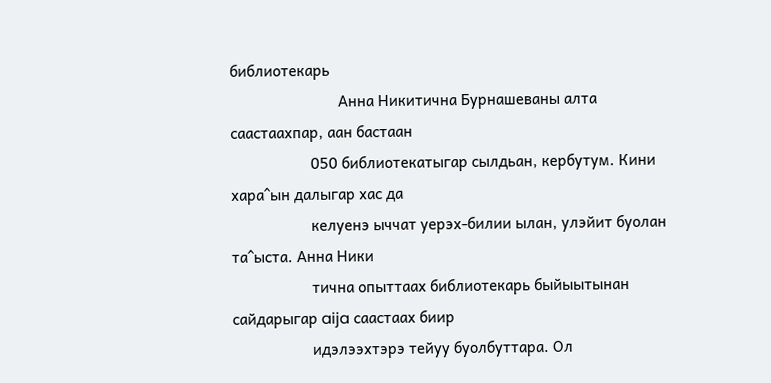библиотекарь
                           Анна Никитична Бурнашеваны алта саастаахпар, аан бастаан
                    050 библиотекатыгар сылдьан, кербутум. Кини хара^ын далыгар хас да
                    келуенэ ыччат уерэх-билии ылан, улэйит буолан та^ыста. Анна Ники
                    тична опыттаах библиотекарь быйыытынан сайдарыгар aija саастаах биир
                    идэлээхтэрэ тейуу буолбуттара. Ол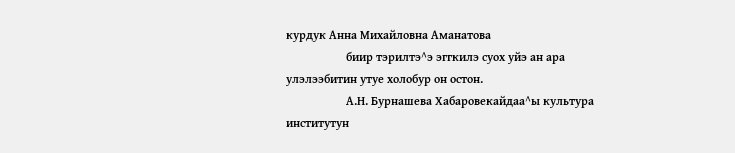курдук Анна Михайловна Аманатова
                    биир тэрилтэ^э эггкилэ суох уйэ ан ара улэлээбитин утуе холобур он остон.
                    А.Н. Бурнашева Хабаровекайдаа^ы культура институтун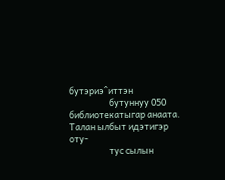бутэриэ^иттэн
                    бутуннуу 050 библиотекатыгар анаата. Талан ылбыт идэтигэр оту-
                    тус сылын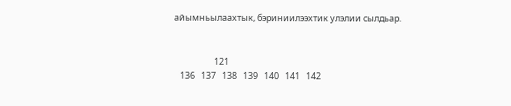айымньылаахтык, бэриниилээхтик улэлии сылдьар.


                    121
   136   137   138   139   140   141   142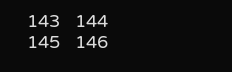143   144   145   146